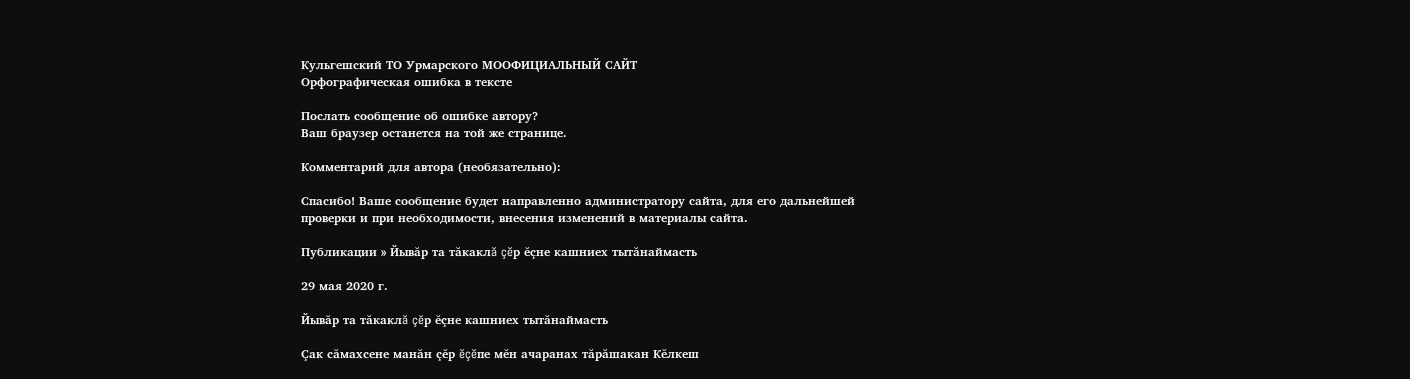Кульгешский ТО Урмарского МООФИЦИАЛЬНЫЙ САЙТ
Орфографическая ошибка в тексте

Послать сообщение об ошибке автору?
Ваш браузер останется на той же странице.

Комментарий для автора (необязательно):

Спасибо! Ваше сообщение будет направленно администратору сайта, для его дальнейшей проверки и при необходимости, внесения изменений в материалы сайта.

Публикации » Йывăр та тăкаклă çĕр ĕçне кашниех тытăнаймасть

29 мая 2020 г.

Йывăр та тăкаклă çĕр ĕçне кашниех тытăнаймасть

Çак сăмахсене манăн çĕр ĕçĕпе мĕн ачаранах тăрăшакан Кĕлкеш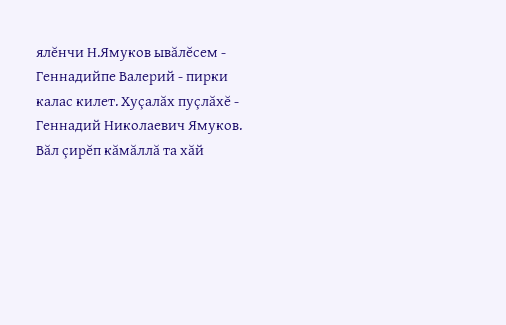ялĕнчи Н.Ямуков ывăлĕсем - Геннадийпе Валерий - пирки калас килет. Хуçалăх пуçлăхĕ - Геннадий Николаевич Ямуков. Вăл çирĕп кăмăллă та хăй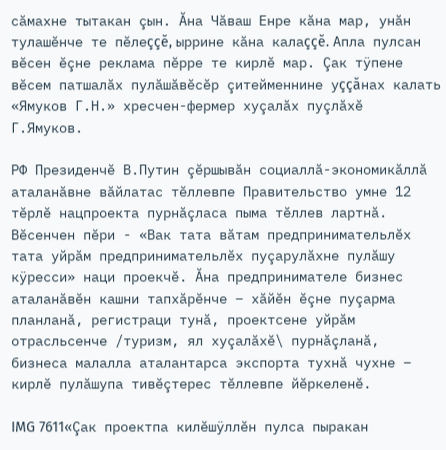сăмахне тытакан çын. Ăна Чăваш Енре кăна мар, унăн тулашĕнче те пĕлеççĕ, ыррине кăна калаççĕ. Апла пулсан вĕсен ĕçне реклама пĕрре те кирлĕ мар. Çак тÿпене вĕсем патшалăх пулăшăвĕсĕр çитейменнине уççăнах калать «Ямуков Г.Н.» хресчен-фермер хуçалăх пуçлăхĕ Г.Ямуков.

РФ Президенчĕ В.Путин çĕршывăн социаллă-экономикăллă аталанăвне вăйлатас тĕллевпе Правительство умне 12 тĕрлĕ нацпроекта пурнăçласа пыма тĕллев лартнă. Вĕсенчен пĕри - «Вак тата вăтам предпринимательлĕх тата уйрăм предпринимательлĕх пуçарулăхне пулăшу кÿресси» наци проекчĕ. Ăна предпринимателе бизнес аталанăвĕн кашни тапхăрĕнче – хăйĕн ĕçне пуçарма планланă, регистраци тунă, проектсене уйрăм отрасльсенче /туризм, ял хуçалăхĕ\ пурнăçланă, бизнеса малалла аталантарса экспорта тухнă чухне – кирлĕ пулăшупа тивĕçтерес тĕллевпе йĕркеленĕ.

IMG 7611«Çак проектпа килĕшÿллĕн пулса пыракан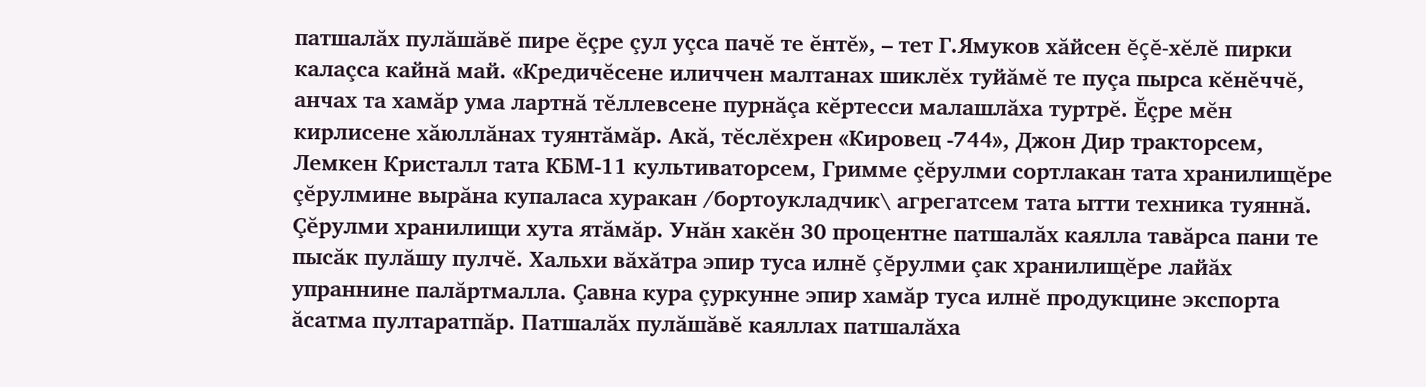патшалăх пулăшăвĕ пире ĕçре çул уçса пачĕ те ĕнтĕ», – тет Г.Ямуков хăйсен ĕçĕ-хĕлĕ пирки калаçса кайнă май. «Кредичĕсене иличчен малтанах шиклĕх туйăмĕ те пуçа пырса кĕнĕччĕ, анчах та хамăр ума лартнă тĕллевсене пурнăçа кĕртесси малашлăха туртрĕ. Ĕçре мĕн кирлисене хăюллăнах туянтăмăр. Акă, тĕслĕхрен «Кировец -744», Джон Дир тракторсем, Лемкен Кристалл тата КБМ-11 культиваторсем, Гримме çĕрулми сортлакан тата хранилищĕре çĕрулмине вырăна купаласа хуракан /бортоукладчик\ агрегатсем тата ытти техника туяннă. Çĕрулми хранилищи хута ятăмăр. Унăн хакĕн 30 процентне патшалăх каялла тавăрса пани те пысăк пулăшу пулчĕ. Хальхи вăхăтра эпир туса илнĕ çĕрулми çак хранилищĕре лайăх упраннине палăртмалла. Çавна кура çуркунне эпир хамăр туса илнĕ продукцине экспорта ăсатма пултаратпăр. Патшалăх пулăшăвĕ каяллах патшалăха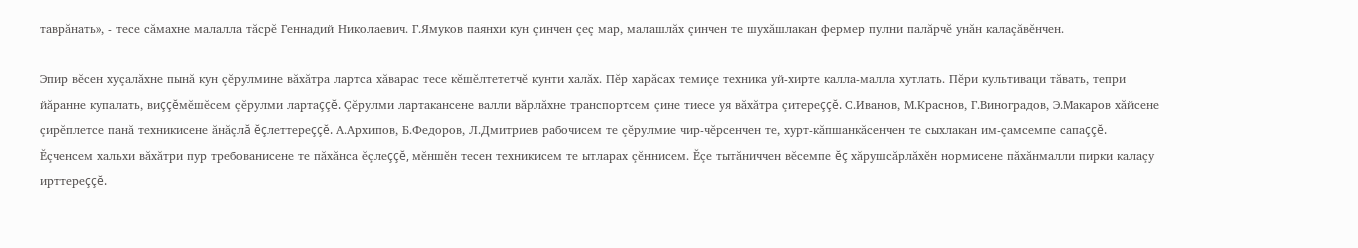таврăнать», - тесе сăмахне малалла тăсрĕ Геннадий Николаевич. Г.Ямуков паянхи кун çинчен çеç мар, малашлăх çинчен те шухăшлакан фермер пулни палăрчĕ унăн калаçăвĕнчен.

Эпир вĕсен хуçалăхне пынă кун çĕрулмине вăхăтра лартса хăварас тесе кĕшĕлтететчĕ кунти халăх. Пĕр харăсах темиçе техника уй-хирте калла-малла хутлать. Пĕри культиваци тăвать, тепри йăранне купалать, виççĕмĕшĕсем çĕрулми лартаççĕ. Çĕрулми лартакансене валли вăрлăхне транспортсем çине тиесе уя вăхăтра çитереççĕ. С.Иванов, М.Краснов, Г.Виноградов, Э.Макаров хăйсене çирĕплетсе панă техникисене ăнăçлă ĕçлеттереççĕ. А.Архипов, Б.Федоров, Л.Дмитриев рабочисем те çĕрулмие чир-чĕрсенчен те, хурт-кăпшанкăсенчен те сыхлакан им-çамсемпе сапаççĕ. Ĕçченсем хальхи вăхăтри пур требованисене те пăхăнса ĕçлеççĕ, мĕншĕн тесен техникисем те ытларах çĕннисем. Ĕçе тытăниччен вĕсемпе ĕç хăрушсăрлăхĕн нормисене пăхăнмалли пирки калаçу ирттереççĕ.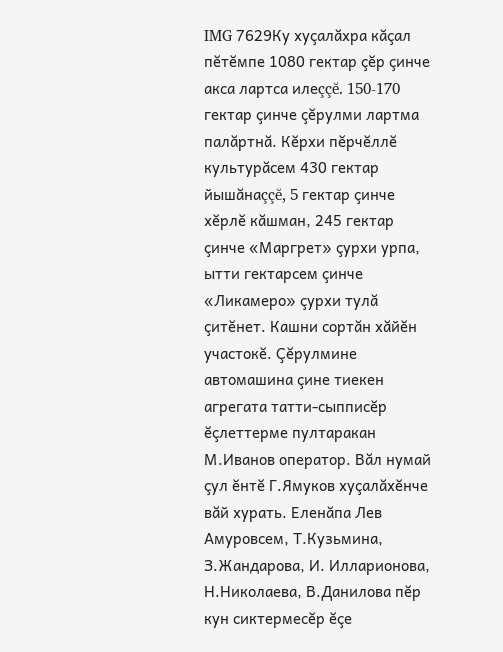IMG 7629Ку хуçалăхра кăçал пĕтĕмпе 1080 гектар çĕр çинче акса лартса илеççĕ. 150-170 гектар çинче çĕрулми лартма палăртнă. Кĕрхи пĕрчĕллĕ культурăсем 430 гектар йышăнаççĕ, 5 гектар çинче хĕрлĕ кăшман, 245 гектар çинче «Маргрет» çурхи урпа, ытти гектарсем çинче «Ликамеро» çурхи тулă çитĕнет. Кашни сортăн хăйĕн участокĕ. Çĕрулмине автомашина çине тиекен агрегата татти-сыпписĕр ĕçлеттерме пултаракан М.Иванов оператор. Вăл нумай çул ĕнтĕ Г.Ямуков хуçалăхĕнче вăй хурать. Еленăпа Лев Амуровсем, Т.Кузьмина, З.Жандарова, И. Илларионова, Н.Николаева, В.Данилова пĕр кун сиктермесĕр ĕçе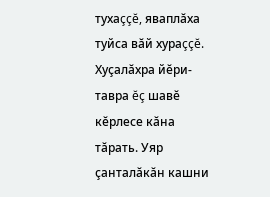тухаççĕ, яваплăха туйса вăй хураççĕ. Хуçалăхра йĕри-тавра ĕç шавĕ кĕрлесе кăна тăрать. Уяр çанталăкăн кашни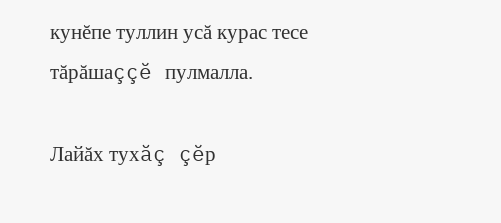кунĕпе туллин усă курас тесе тăрăшаççĕ пулмалла.

Лайăх тухăç çĕр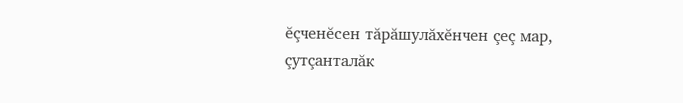ĕçченĕсен тăрăшулăхĕнчен çеç мар, çутçанталăк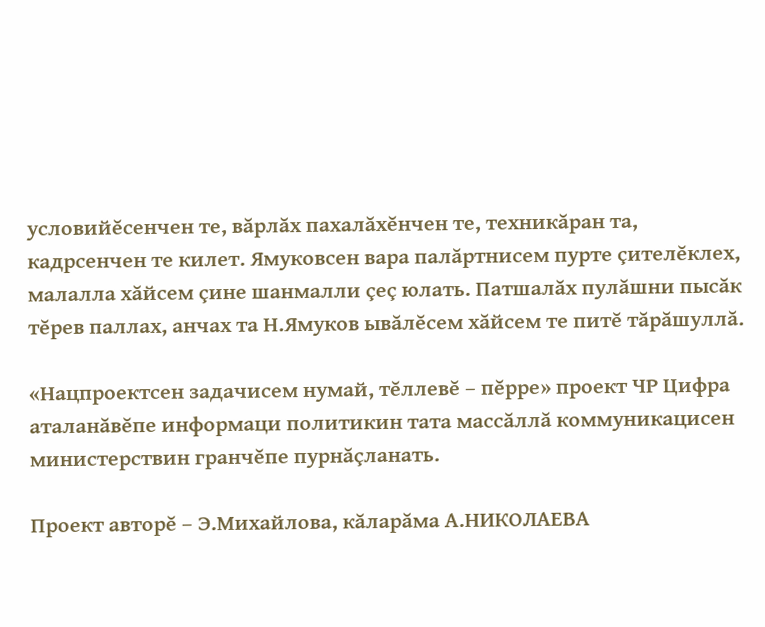условийĕсенчен те, вăрлăх пахалăхĕнчен те, техникăран та, кадрсенчен те килет. Ямуковсен вара палăртнисем пурте çителĕклех, малалла хăйсем çине шанмалли çеç юлать. Патшалăх пулăшни пысăк тĕрев паллах, анчах та Н.Ямуков ывăлĕсем хăйсем те питĕ тăрăшуллă.

«Нацпроектсен задачисем нумай, тĕллевĕ – пĕрре» проект ЧР Цифра аталанăвĕпе информаци политикин тата массăллă коммуникацисен министерствин гранчĕпе пурнăçланать.

Проект авторĕ – Э.Михайлова, кăларăма А.НИКОЛАЕВА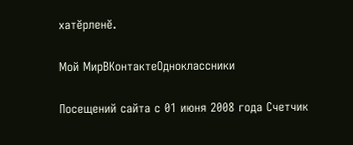хатĕрленĕ.

Мой МирВКонтактеОдноклассники

Посещений сайта с 01 июня 2008 года Счетчик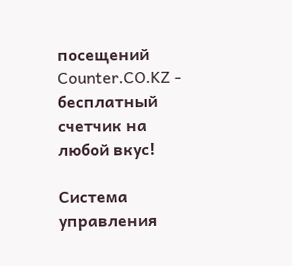посещений Counter.CO.KZ - бесплатный счетчик на любой вкус!

Система управления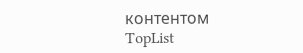контентом
TopList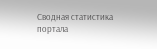Сводная статистика портала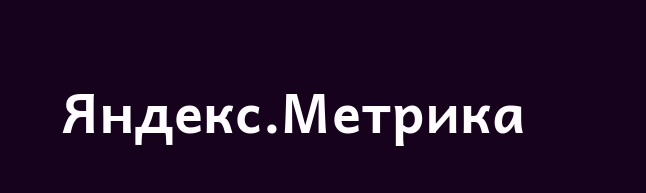Яндекс.Метрика